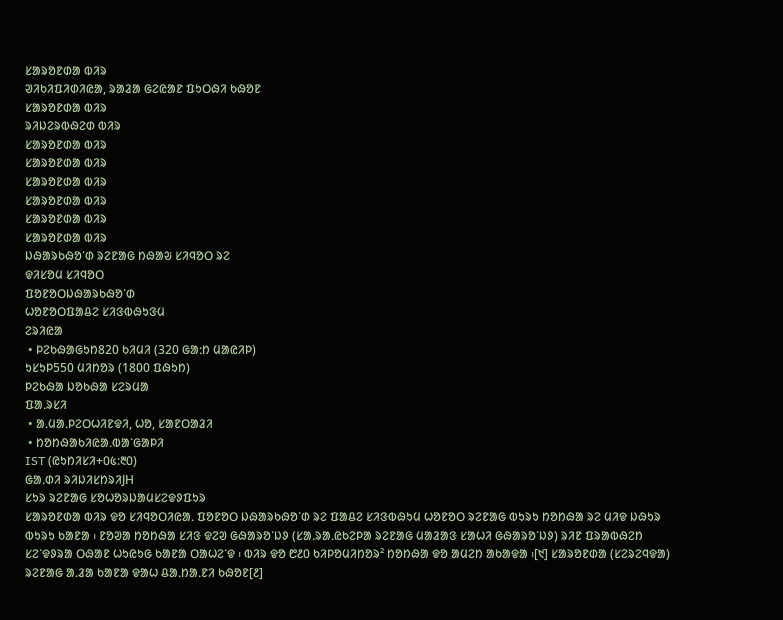ᱥᱟᱨᱚᱱᱰᱟ ᱵᱤᱨ
ᱣᱤᱠᱤᱯᱤᱰᱤᱭᱟ, ᱨᱟᱲᱟ ᱜᱮᱭᱟᱱ ᱯᱩᱛᱷᱤ ᱠᱷᱚᱱ
ᱥᱟᱨᱚᱱᱰᱟ ᱵᱤᱨ
ᱨᱤᱡᱮᱨᱵᱷᱮᱰ ᱵᱤᱨ
ᱥᱟᱨᱚᱱᱰᱟ ᱵᱤᱨ
ᱥᱟᱨᱚᱱᱰᱟ ᱵᱤᱨ
ᱥᱟᱨᱚᱱᱰᱟ ᱵᱤᱨ
ᱥᱟᱨᱚᱱᱰᱟ ᱵᱤᱨ
ᱥᱟᱨᱚᱱᱰᱟ ᱵᱤᱨ
ᱥᱟᱨᱚᱱᱰᱟ ᱵᱤᱨ
ᱡᱷᱟᱨᱠᱷᱚᱸᱰ ᱨᱮᱱᱟᱜ ᱴᱷᱟᱶ ᱥᱤᱧᱚᱛ ᱨᱮ
ᱫᱤᱥᱚᱢ ᱥᱤᱧᱚᱛ
ᱯᱚᱱᱚᱛᱡᱷᱟᱨᱠᱷᱚᱸᱰ
ᱦᱚᱱᱚᱛᱯᱟᱪᱮ ᱥᱤᱝᱵᱷᱩᱝᱢ
ᱮᱨᱤᱭᱟ
 • ᱞᱮᱠᱷᱟᱜᱩᱴ820 ᱠᱤᱢᱤ (320 ᱜᱟᱺᱴ ᱢᱟᱭᱤᱞ)
ᱩᱥᱩᱞ550 ᱢᱤᱴᱚᱨ (1800 ᱯᱷᱩᱴ)
ᱞᱮᱠᱷᱟ ᱡᱚᱠᱷᱟ ᱥᱮᱨᱢᱟ
ᱯᱟᱹᱨᱥᱤ
 • ᱟᱹᱢᱟᱹᱞᱮᱛᱦᱤᱱᱫᱤ, ᱦᱚ, ᱥᱟᱱᱛᱟᱲᱤ
 • ᱴᱚᱴᱷᱟᱠᱤᱭᱟᱹᱵᱟᱸᱜᱟᱞᱤ
IST (ᱭᱩᱴᱤᱥᱤ+᱐᱕:᱓᱐)
ᱜᱟᱹᱰᱤ ᱨᱤᱡᱤᱥᱴᱨᱤJH
ᱥᱩᱨ ᱨᱮᱱᱟᱜ ᱥᱚᱦᱚᱨᱡᱟᱢᱥᱮᱫᱽᱯᱩᱨ
ᱥᱟᱨᱚᱱᱰᱟ ᱵᱤᱨ ᱫᱚ ᱥᱤᱧᱚᱛᱤᱭᱟᱹ ᱯᱚᱱᱚᱛ ᱡᱷᱟᱨᱠᱷᱚᱸᱰ ᱨᱮ ᱯᱟᱪᱮ ᱥᱤᱝᱵᱷᱩᱢ ᱦᱚᱱᱚᱛ ᱨᱮᱱᱟᱜ ᱵᱩᱨᱩ ᱴᱚᱴᱷᱟ ᱨᱮ ᱢᱤᱫ ᱡᱷᱩᱨ ᱵᱩᱨᱩ ᱠᱟᱱᱟ ᱾ ᱱᱚᱣᱟ ᱴᱚᱴᱷᱟ ᱥᱤᱝ ᱫᱮᱣ ᱜᱷᱟᱨᱚᱸᱡᱽ (ᱥᱟᱹᱨᱟᱹᱭᱠᱮᱞᱟ ᱨᱮᱱᱟᱜ ᱢᱟᱲᱟᱝ ᱥᱟᱦᱤ ᱜᱷᱟᱨᱚᱸᱡᱽ) ᱨᱤᱱ ᱯᱨᱟᱵᱷᱮᱴ ᱥᱮᱸᱫᱽᱨᱟ ᱛᱷᱟᱱ ᱦᱩᱭᱩᱜ ᱠᱟᱱᱟ ᱛᱟᱦᱮᱸᱫ ᱾ ᱵᱤᱨ ᱫᱚ ᱘᱒᱐ ᱠᱤᱞᱚᱢᱤᱴᱚᱨ² ᱴᱚᱴᱷᱟ ᱫᱚ ᱟᱢᱮᱴ ᱟᱠᱟᱫᱟ ᱾[᱑] ᱥᱟᱨᱚᱱᱰᱟ (ᱥᱮᱨᱮᱧᱫᱟ) ᱨᱮᱱᱟᱜ ᱟᱹᱲᱟ ᱠᱟᱱᱟ ᱫᱟᱦ ᱪᱟᱹᱴᱟᱹᱱᱤ ᱠᱷᱚᱱ[᱒]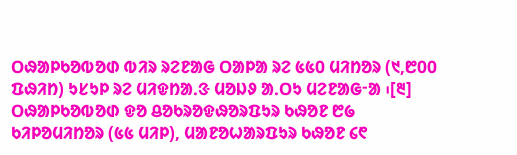ᱛᱷᱟᱞᱠᱚᱵᱚᱰ ᱵᱤᱨ ᱨᱮᱱᱟᱜ ᱛᱟᱞᱟ ᱨᱮ ᱕᱕᱐ ᱢᱤᱴᱚᱨ (᱑,᱘᱐᱐ ᱯᱷᱤᱴ) ᱩᱥᱩᱞ ᱨᱮ ᱢᱤᱫᱴᱟᱹᱝ ᱢᱚᱡᱽ ᱟᱹᱛᱩ ᱢᱮᱱᱟᱜᱼᱟ ᱾[᱓] ᱛᱷᱟᱞᱠᱚᱵᱚᱰ ᱫᱚ ᱪᱚᱠᱨᱚᱫᱷᱚᱨᱯᱩᱨ ᱠᱷᱚᱱ ᱘᱙ ᱠᱤᱞᱚᱢᱤᱴᱚᱨ (᱕᱕ ᱢᱤᱞ), ᱢᱟᱱᱚᱦᱟᱨᱯᱩᱨ ᱠᱷᱚᱱ ᱔᱖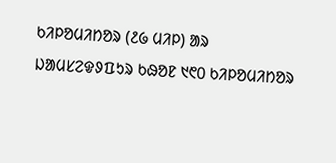ᱠᱤᱞᱚᱢᱤᱴᱚᱨ (᱒᱙ ᱢᱤᱞ) ᱟᱨ ᱡᱟᱢᱥᱮᱫᱽᱯᱩᱨ ᱠᱷᱚᱱ ᱑᱖᱐ ᱠᱤᱞᱚᱢᱤᱴᱚᱨ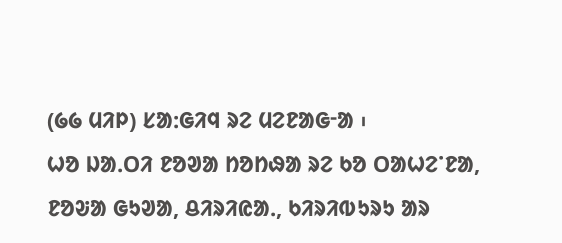(᱙᱙ ᱢᱤᱞ) ᱥᱟᱺᱜᱤᱧ ᱨᱮ ᱢᱮᱱᱟᱜᱼᱟ ᱾
ᱦᱚ ᱡᱟᱹᱛᱤ ᱱᱚᱣᱟ ᱴᱚᱴᱷᱟ ᱨᱮ ᱠᱚ ᱛᱟᱦᱮᱸᱱᱟ, ᱱᱚᱶᱟ ᱜᱩᱣᱟ, ᱪᱤᱨᱤᱭᱟᱹ, ᱠᱤᱨᱤᱵᱩᱨᱩ ᱟᱨ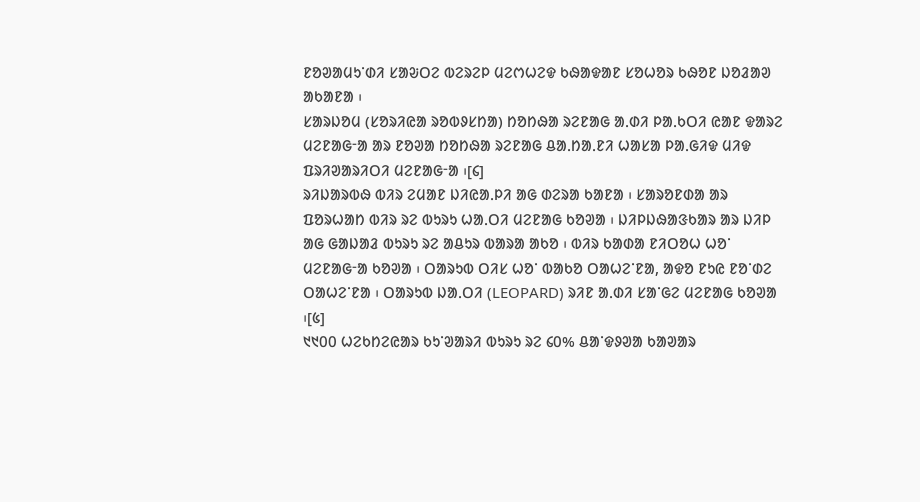ᱱᱚᱣᱟᱢᱩᱸᱰᱤ ᱥᱟᱶᱛᱮ ᱵᱮᱨᱮᱞ ᱢᱮᱬᱦᱮᱫ ᱠᱷᱟᱫᱟᱱ ᱥᱚᱦᱚᱨ ᱠᱷᱚᱱ ᱡᱚᱲᱟᱣ ᱟᱠᱟᱱᱟ ᱾
ᱥᱟᱨᱡᱚᱢ (ᱥᱚᱨᱤᱭᱟ ᱨᱚᱵᱽᱥᱴᱟ) ᱴᱚᱴᱷᱟ ᱨᱮᱱᱟᱜ ᱟᱹᱰᱤ ᱞᱟᱹᱠᱛᱤ ᱭᱟᱱ ᱫᱟᱨᱮ ᱢᱮᱱᱟᱜᱼᱟ ᱟᱨ ᱱᱚᱣᱟ ᱴᱚᱴᱷᱟ ᱨᱮᱱᱟᱜ ᱪᱟᱹᱴᱟᱹᱱᱤ ᱦᱟᱥᱟ ᱞᱟᱹᱜᱤᱫ ᱢᱤᱫ ᱯᱨᱤᱣᱟᱨᱤᱛᱤ ᱢᱮᱱᱟᱜᱼᱟ ᱾[᱔]
ᱨᱤᱡᱟᱨᱵᱷ ᱵᱤᱨ ᱮᱢᱟᱱ ᱡᱤᱭᱟᱹᱞᱤ ᱟᱜ ᱰᱮᱨᱟ ᱠᱟᱱᱟ ᱾ ᱥᱟᱨᱚᱱᱰᱟ ᱟᱨ ᱯᱚᱨᱦᱟᱴ ᱵᱤᱨ ᱨᱮ ᱵᱩᱨᱩ ᱦᱟᱹᱛᱤ ᱢᱮᱱᱟᱜ ᱠᱚᱣᱟ ᱾ ᱡᱤᱞᱡᱷᱟᱝᱠᱟᱨ ᱟᱨ ᱡᱤᱞ ᱟᱜ ᱜᱟᱡᱟᱲ ᱵᱩᱨᱩ ᱨᱮ ᱟᱪᱩᱨ ᱵᱟᱨᱟ ᱟᱠᱚ ᱾ ᱵᱤᱨ ᱠᱟᱰᱟ ᱱᱤᱛᱚᱦ ᱦᱚᱸ ᱢᱮᱱᱟᱜᱼᱟ ᱠᱚᱣᱟ ᱾ ᱛᱟᱨᱩᱵ ᱛᱤᱥ ᱦᱚᱸ ᱵᱟᱠᱚ ᱛᱟᱦᱮᱸᱱᱟ, ᱟᱫᱚ ᱱᱩᱭ ᱱᱚᱸᱰᱮ ᱛᱟᱦᱮᱸᱱᱟ ᱾ ᱛᱟᱨᱩᱵ ᱡᱟᱹᱛᱤ (LEOPARD) ᱨᱤᱱ ᱟᱹᱰᱤ ᱥᱟᱸᱜᱮ ᱢᱮᱱᱟᱜ ᱠᱚᱣᱟ ᱾[᱕]
᱑᱑᱐᱐ ᱦᱮᱠᱴᱮᱭᱟᱨ ᱠᱩᱸᱣᱟᱨᱤ ᱵᱩᱨᱩ ᱨᱮ ᱔᱐% ᱪᱟᱸᱫᱽᱣᱟ ᱠᱟᱣᱟᱨ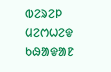ᱵᱮᱨᱮᱞ ᱢᱮᱬᱦᱮᱫ ᱠᱷᱟᱫᱟᱱ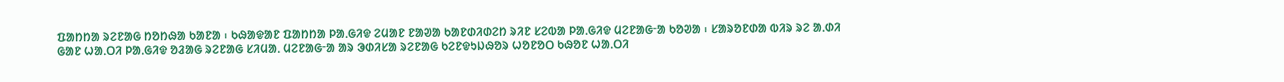ᱯᱟᱴᱴᱟ ᱨᱮᱱᱟᱜ ᱴᱚᱴᱷᱟ ᱠᱟᱱᱟ ᱾ ᱠᱷᱟᱫᱟᱱ ᱯᱟᱴᱴᱟ ᱞᱟᱹᱜᱤᱫ ᱮᱢᱟᱱ ᱱᱟᱣᱟ ᱠᱟᱱᱰᱤᱰᱮᱴ ᱨᱤᱱ ᱥᱮᱵᱟ ᱞᱟᱹᱜᱤᱫ ᱢᱮᱱᱟᱜᱼᱟ ᱠᱚᱣᱟ ᱾ ᱥᱟᱨᱚᱱᱰᱟ ᱵᱤᱨ ᱨᱮ ᱟᱹᱰᱤ ᱜᱟᱱ ᱦᱟᱹᱛᱤ ᱞᱟᱹᱜᱤᱫ ᱚᱲᱟᱜ ᱨᱮᱱᱟᱜ ᱥᱤᱢᱟᱹ ᱢᱮᱱᱟᱜᱼᱟ ᱟᱨ ᱳᱰᱤᱥᱟ ᱨᱮᱱᱟᱜ ᱠᱮᱱᱫᱩᱡᱷᱚᱨ ᱦᱚᱱᱚᱛ ᱠᱷᱚᱱ ᱦᱟᱹᱛᱤ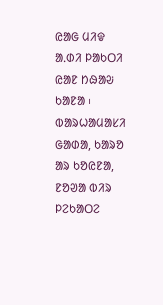ᱭᱟᱜ ᱢᱤᱫ ᱟᱹᱰᱤ ᱞᱟᱠᱛᱤ ᱭᱟᱱ ᱴᱷᱟᱶ ᱠᱟᱱᱟ ᱾ ᱵᱟᱨᱦᱟᱢᱟᱥᱤ ᱜᱟᱰᱟ, ᱠᱟᱨᱚ ᱟᱨ ᱠᱚᱭᱱᱟ, ᱱᱚᱣᱟ ᱵᱤᱨ ᱞᱮᱠᱟᱛᱮ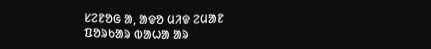ᱥᱮᱱᱚᱜ ᱟ, ᱟᱫᱚ ᱢᱤᱫ ᱮᱢᱟᱱ ᱯᱚᱨᱠᱟᱨ ᱵᱟᱦᱟ ᱟᱨ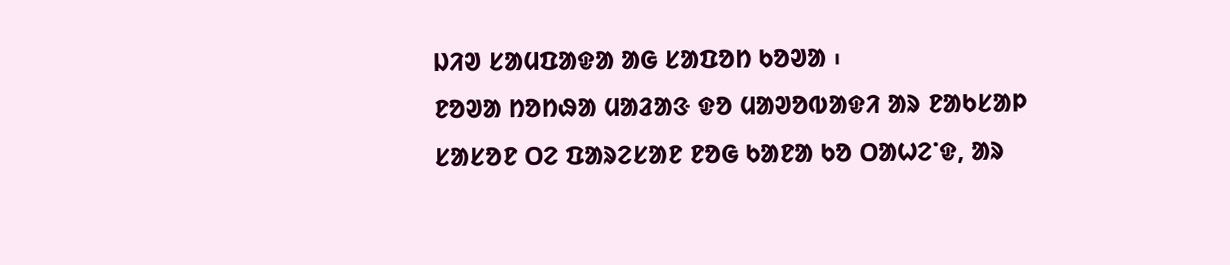ᱡᱤᱣ ᱥᱟᱢᱯᱟᱫᱟ ᱟᱜ ᱥᱟᱯᱚᱴ ᱠᱚᱣᱟ ᱾
ᱱᱚᱣᱟ ᱴᱚᱴᱷᱟ ᱢᱟᱲᱟᱝ ᱫᱚ ᱢᱟᱣᱚᱵᱟᱫᱤ ᱟᱨ ᱱᱟᱠᱥᱟᱞ ᱥᱟᱥᱚᱱ ᱛᱮ ᱯᱟᱨᱮᱥᱟᱱ ᱱᱚᱜ ᱠᱟᱱᱟ ᱠᱚ ᱛᱟᱦᱮᱸᱫ, ᱟᱨ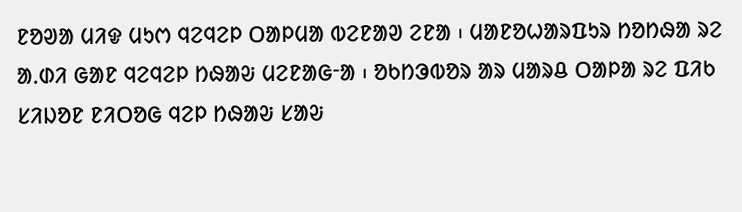ᱱᱚᱣᱟ ᱢᱤᱫ ᱢᱩᱬ ᱧᱮᱧᱮᱞ ᱛᱟᱞᱢᱟ ᱵᱮᱱᱟᱣ ᱮᱱᱟ ᱾ ᱢᱟᱱᱚᱦᱟᱨᱯᱩᱨ ᱴᱚᱴᱷᱟ ᱨᱮ ᱟᱹᱰᱤ ᱜᱟᱱ ᱧᱮᱧᱮᱞ ᱴᱷᱟᱶ ᱢᱮᱱᱟᱜᱼᱟ ᱾ ᱚᱠᱴᱳᱵᱚᱨ ᱟᱨ ᱢᱟᱨᱪ ᱛᱟᱞᱟ ᱨᱮ ᱯᱤᱠ ᱥᱤᱡᱚᱱ ᱱᱤᱛᱚᱜ ᱧᱮᱞ ᱴᱷᱟᱶ ᱥᱟᱶ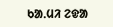ᱠᱟᱹᱢᱤ ᱮᱫᱟ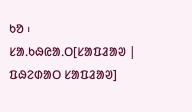ᱠᱚ ᱾
ᱥᱟᱹᱠᱷᱭᱟᱹᱛ[ᱥᱟᱯᱲᱟᱣ | ᱯᱷᱮᱰᱟᱛ ᱥᱟᱯᱲᱟᱣ]